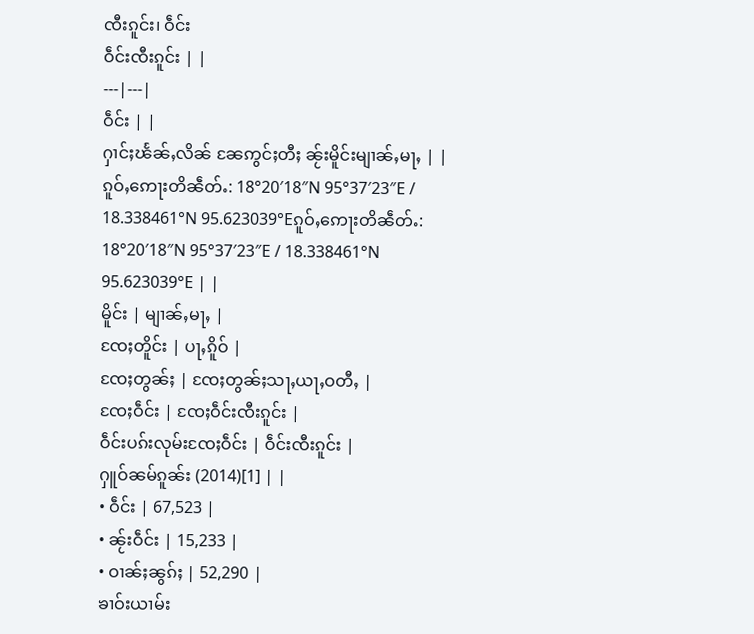ၸီးၵူင်း၊ ဝဵင်း
ဝဵင်းၸီးၵူင်း | |
---|---|
ဝဵင်း | |
ႁၢင်ႈၽႅၼ်ႇလိၼ် ၼႄဢွင်ႈတီႈ ၼႂ်းမိူင်းမျၢၼ်ႇမႃႇ | |
ၵူဝ်ႇဢေႃးတိၼဵတ်ႉ: 18°20′18″N 95°37′23″E / 18.338461°N 95.623039°Eၵူဝ်ႇဢေႃးတိၼဵတ်ႉ: 18°20′18″N 95°37′23″E / 18.338461°N 95.623039°E | |
မိူင်း | မျၢၼ်ႇမႃႇ |
ၸႄႈတိူင်း | ပႃႇၵိူဝ် |
ၸႄႈတွၼ်ႈ | ၸႄႈတွၼ်ႈသႃႇယႃႇဝတီႇ |
ၸႄႈဝဵင်း | ၸႄႈဝဵင်းၸီးၵူင်း |
ဝဵင်းပၵ်းလုမ်းၸႄႈဝဵင်း | ဝဵင်းၸီးၵူင်း |
ႁူဝ်ၼမ်ၵူၼ်း (2014)[1] | |
• ဝဵင်း | 67,523 |
• ၼႂ်းဝဵင်း | 15,233 |
• ဝၢၼ်ႈၼွၵ်ႈ | 52,290 |
ၶၢဝ်းယၢမ်း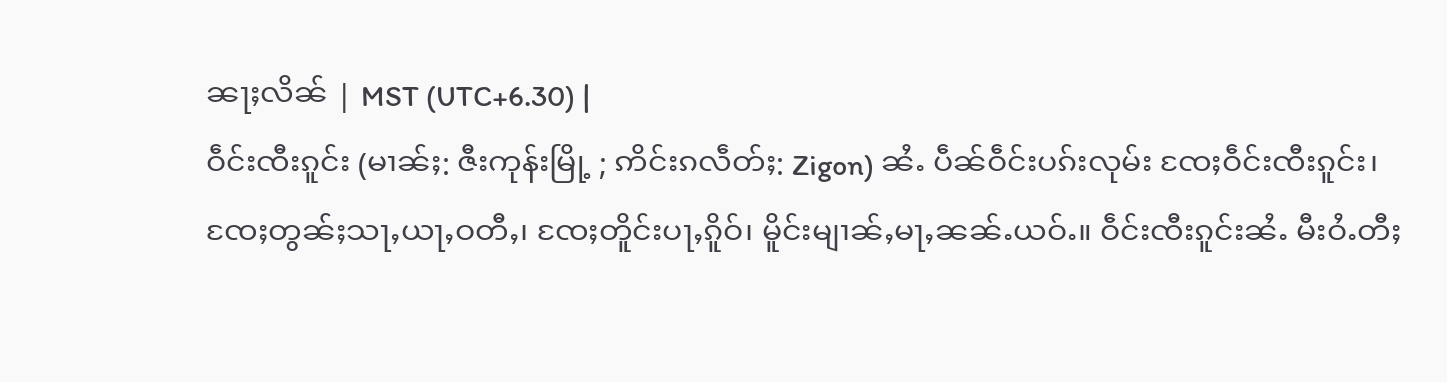ၼႃႈလိၼ် | MST (UTC+6.30) |
ဝဵင်းၸီးၵူင်း (မၢၼ်ႈ: ဇီးကုန်းမြို့ ; ဢိင်းၵလဵတ်ႈ: Zigon) ၼႆႉ ပဵၼ်ဝဵင်းပၵ်းလုမ်း ၸႄႈဝဵင်းၸီးၵူင်း၊ ၸႄႈတွၼ်ႈသႃႇယႃႇဝတီႇ၊ ၸႄႈတိူင်းပႃႇၵိူဝ်၊ မိူင်းမျၢၼ်ႇမႃႇၼၼ်ႉယဝ်ႉ။ ဝဵင်းၸီးၵူင်းၼႆႉ မီးဝႆႉတီႈ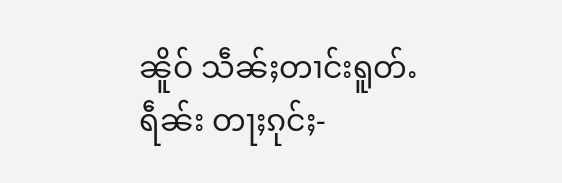ၼိူဝ် သဵၼ်ႈတၢင်းရူတ်ႉရဵၼ်း တႃႈၵုင်ႈ-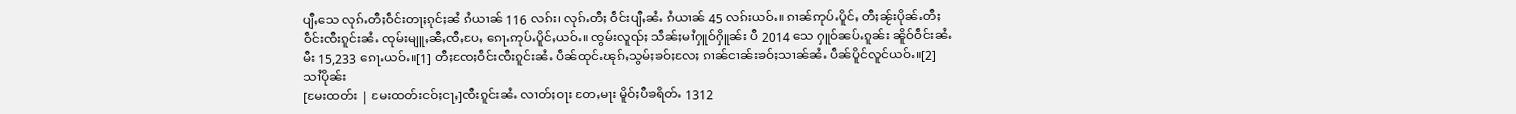ပျီႇသေ လုၵ်ႉတီႈဝဵင်းတႃႈၵုင်ႈၼႆ ၵႆယၢၼ် 116 လၵ်း၊ လုၵ်ႉတီႈ ဝဵင်းပျီႇၼႆႉ ၵႆယၢၼ် 45 လၵ်းယဝ်ႉ။ ၵၢၼ်ဢုပ်ႉပိူင်ႇ တီႈၼႂ်းပိုၼ်ႉတီႈ ဝဵင်းၸီးၵူင်းၼႆႉ ၸုမ်းမျူႇၼီႇၸီႇပႄႇ ၵေႃႉဢုပ်ႉပိူင်ႇယဝ်ႉ။ ၸွမ်းလူၺ်ႈ သဵၼ်ႈမၢႆႁူဝ်ႁိူၼ်း ပီ 2014 သေ ႁူဝ်ၼပ်ႉၵူၼ်း ၼိူဝ်ဝဵင်းၼႆႉ မီး 15,233 ၵေႃႉယဝ်ႉ။[1] တီႈၸႄႈဝဵင်းၸီးၵူင်းၼႆႉ ပဵၼ်ထုင်ႉၽုၵ်ႇသွမ်ႈၶဝ်ႈလႄႈ ၵၢၼ်ငၢၼ်းၶဝ်ႈသၢၼ်ၼႆႉ ပဵၼ်ပိူင်လူင်ယဝ်ႉ။[2]
သၢႆပိုၼ်း
[မႄးထတ်း | မႄးထတ်းငဝ်ႈငႃႇ]ၸီးၵူင်းၼႆႉ လၢတ်ႈဝႃး တႄႇမႃး မိူဝ်ႈပီၶရိတ်ႉ 1312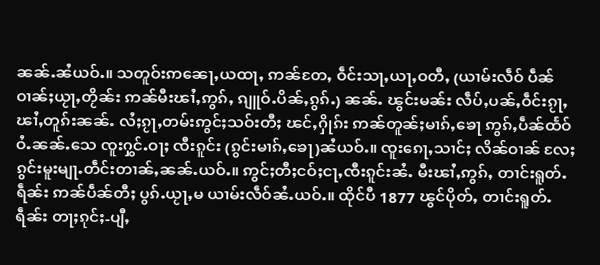ၼၼ်ႉၼႆယဝ်ႉ။ သတူဝ်းဢၼေႃႇယထႃႇ ဢၼ်တႄႇ ဝဵင်းသႃႇယႃႇဝတီႇ (ယၢမ်းလဵဝ် ပဵၼ်ဝၢၼ်ႈယႂႃႇတႂိၼ်း ဢၼ်မီးၽၢႆႇဢွၵ်ႇ ၵျူဝ်ႉပိၼ်ႇၵွၵ်ႉ) ၼၼ်ႉ ၽွင်းမၼ်း လဵပ်ႇပၼ်ႇဝဵင်းၵႂႃႇ ၽၢႆႇတူၵ်းၼၼ်ႉ လႆႈၵႂႃႇတမ်းဢွင်ႈသဝ်းတီႈ ၽင်ႇႁိုၵ်း ဢၼ်တူၼ်ႈမၢၵ်ႇၶေႃ ဢွၵ်ႇပဵၼ်ထႅဝ်ဝႆႉၼၼ်ႉသေ ၸူးႁွင်ႉဝႃႈ ၸီးၵူင်း (ၵွင်းမၢၵ်ႇၶေႃ)ၼႆယဝ်ႉ။ ၸူးၵေႃႇသၢင်ႈ လိၼ်ဝၢၼ် လႄႈ ၵွင်းမူးမျႃႉတဵင်းတၢၼ်ႇၼၼ်ႉယဝ်ႉ။ ဢွင်ႈတီႈငဝ်ႈငႃႇၸီးၵူင်းၼႆႉ မီးၽၢႆႇဢွၵ်ႇ တၢင်းရူတ်ႉရဵၼ်း ဢၼ်ပဵၼ်တီႈ ပွၵ်ႉယႂႃႇမ ယၢမ်းလဵဝ်ၼႆႉယဝ်ႉ။ ထိုင်ပီ 1877 ၽွင်ပိုတ်ႇ တၢင်းရူတ်ႉရဵၼ်း တႃႈၵုင်ႈ-ပျီႇ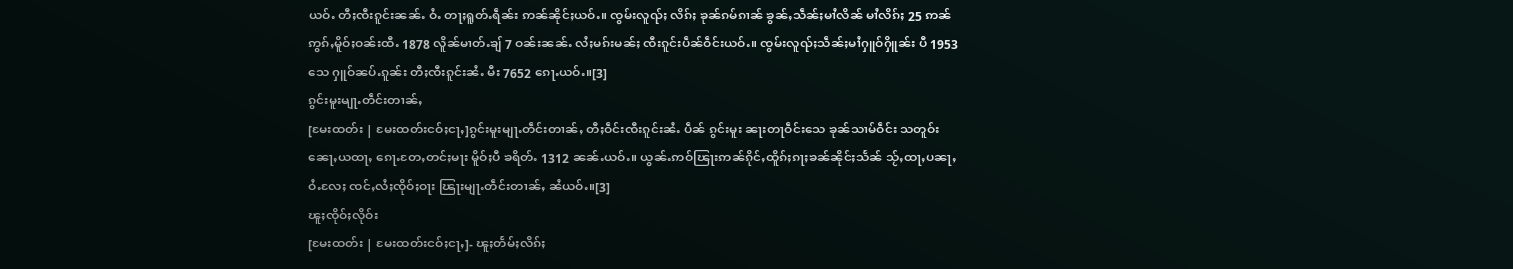ယဝ်ႉ တီႈၸီးၵူင်းၼၼ်ႉ ဝႆႉ တႃႈရူတ်ႉရဵၼ်း ဢၼ်ၼိုင်ႈယဝ်ႉ။ ၸွမ်းလူၺ်ႈ လိၵ်ႈ ၶုၼ်ၵမ်ၵၢၼ် ၶွၼ်ႇသဵၼ်ႈမၢႆလိၼ် မၢႆလိၵ်ႈ 25 ဢၼ်ဢွၵ်ႇမိူဝ်ႈဝၼ်းထီႉ 1878 လိူၼ်မၢတ်ႉၶျ် 7 ဝၼ်းၼၼ်ႉ လႆႈမၵ်းမၼ်ႈ ၸီးၵူင်းပဵၼ်ဝဵင်းယဝ်ႉ။ ၸွမ်းလူၺ်ႈသဵၼ်ႈမၢႆႁူဝ်ႁိူၼ်း ပီ 1953 သေ ႁူဝ်ၼပ်ႉၵူၼ်း တီႈၸီးၵူင်းၼႆႉ မီး 7652 ၵေႃႉယဝ်ႉ။[3]
ၵွင်းမူးမျႃႉတဵင်းတၢၼ်ႇ
[မႄးထတ်း | မႄးထတ်းငဝ်ႈငႃႇ]ၵွင်းမူးမျႃႉတဵင်းတၢၼ်ႇ တီႈဝဵင်းၸီးၵူင်းၼႆႉ ပဵၼ် ၵွင်းမူး ၼႃးတႃဝဵင်းသေ ၶုၼ်သၢမ်ဝဵင်း သတူဝ်းၼေႃႇယထႃႇ ၵေႃႉတႄႇတင်ႈမႃး မိူဝ်ႈပီ ၶရိတ်ႉ 1312 ၼၼ်ႉယဝ်ႉ။ ယွၼ်ႉဢဝ်ၽြႃးဢၼ်ၵိုင်ႇထိူၵ်ႈၵႃႈၶၼ်ၼိုင်ႈသႅၼ် သႂ်ႇထႃႇပၼႃႇဝႆႉလႄႈ ၸင်ႇလႆႈၸိုဝ်ႈဝႃး ၽြႃးမျႃႉတဵင်းတၢၼ်ႇ ၼႆယဝ်ႉ။[3]
ၽူႈၸိုဝ်ႈလိုဝ်း
[မႄးထတ်း | မႄးထတ်းငဝ်ႈငႃႇ]- ၽူႈတႅမ်ႈလိၵ်ႈ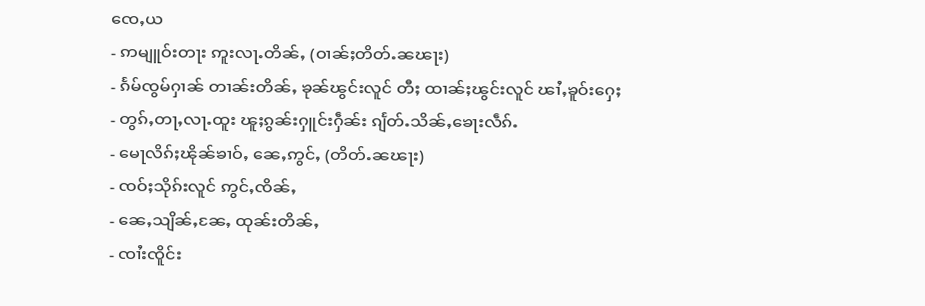ၸေႇယ
- ဢမျူဝ်းတႃး ဢူးလႃႉတိၼ်ႇ (ဝၢၼ်ႈတိတ်ႉၼၽႃး)
- ၵႅမ်ၸွမ်ႁၢၼ် တၢၼ်းတိၼ်ႇ ၶုၼ်ၽွင်းလူင် တီႈ ထၢၼ်ႈၽွင်းလူင် ၽၢႆႇၶူဝ်းႁေႈ
- တွၵ်ႇတႃႇလႃႉထူး ၽူႈၵွၼ်းႁူင်းႁဵၼ်း ၵျႅတ်ႉသိၼ်ႇၶေႃးလဵၵ်ႉ
- မေႃလိၵ်ႈၽိုၼ်ၶၢဝ်ႇ ၼေႇဢွင်ႇ (တိတ်ႉၼၽႃး)
- ၸဝ်ႈသိုၵ်းလူင် ဢွင်ႇၸိၼ်ႇ
- ၼေႇသျိၼ်ႇၼႄႇ ထုၼ်းတိၼ်ႇ
- ၸၢႆးၸိူင်း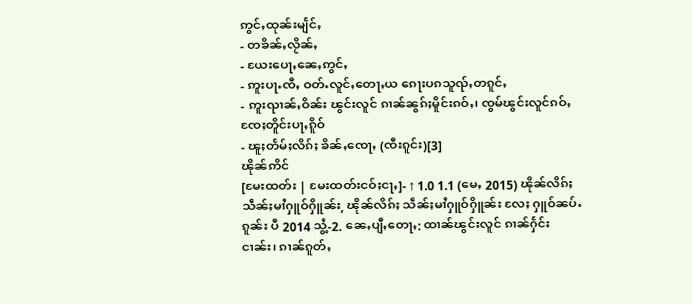ဢွင်ႇထုၼ်းမျႅင်ႇ
- တၶိၼ်ႇလႂိၼ်ႇ
- ယႄးပေႃႇၼေႇဢွင်ႇ
- ဢူးပႃႉၸီႇ ဝတ်ႉလူင်ႇတေႃႇယ ၵေႃးပၵသူၺ်ႇတၵူင်ႇ
- ဢူးၺၢၼ်ႇဝိၼ်း ၽွင်းလူင် ၵၢၼ်ၼွၵ်ႈမိူင်းၵဝ်ႇ၊ ၸွမ်ၽွင်းလူင်ၵဝ်ႇ ၸႄႈတိူင်းပႃႇၵိူဝ်
- ၽူႈတႅမ်ႈလိၵ်ႈ ၶိၼ်ႇၸေႃႇ (ၸီးၵူင်း)[3]
ၽိုၼ်ဢိင်
[မႄးထတ်း | မႄးထတ်းငဝ်ႈငႃႇ]- ↑ 1.0 1.1 (မေႇ 2015) ၽိုၼ်လိၵ်ႈသဵၼ်ႈမၢႆႁူဝ်ႁိူၼ်း, ၽိုၼ်လိၵ်ႈ သဵၼ်ႈမၢႆႁူဝ်ႁိူၼ်း လႄႈ ႁူဝ်ၼပ်ႉၵူၼ်း ပီ 2014 သွႆ့-2. ၼေႇပျီႇတေႃႇ: ထၢၼ်ၽွင်းလူင် ၵၢၼ်ႁႅင်းငၢၼ်း၊ ၵၢၼ်ၵူတ်ႇ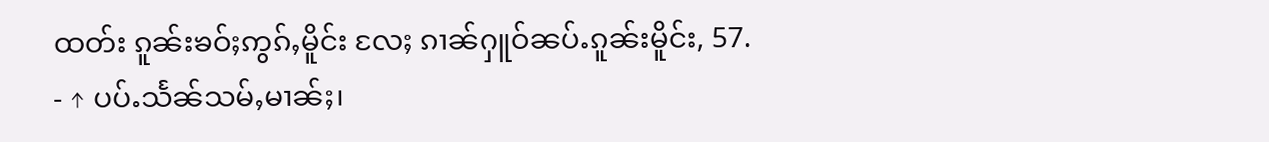ထတ်း ၵူၼ်းၶဝ်ႈဢွၵ်ႇမိူင်း လႄႈ ၵၢၼ်ႁူဝ်ၼပ်ႉၵူၼ်းမိူင်း, 57.
- ↑ ပပ်ႉသႅၼ်သမ်ႇမၢၼ်ႈ၊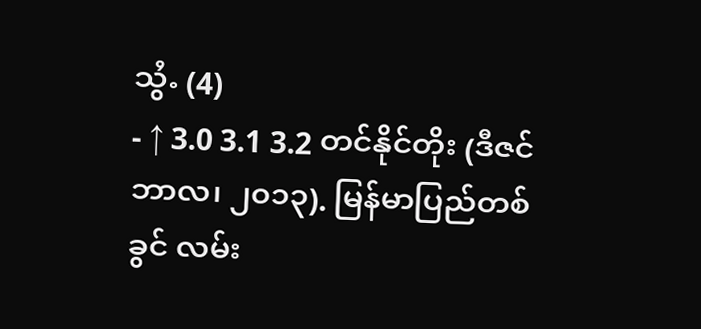သွႆႉ (4)
- ↑ 3.0 3.1 3.2 တင်နိုင်တိုး (ဒီဇင်ဘာလ၊ ၂၀၁၃). မြန်မာပြည်တစ်ခွင် လမ်း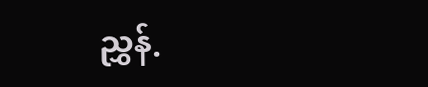ညွှန်.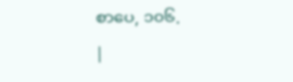စာပေ, ၁၀၆.
|